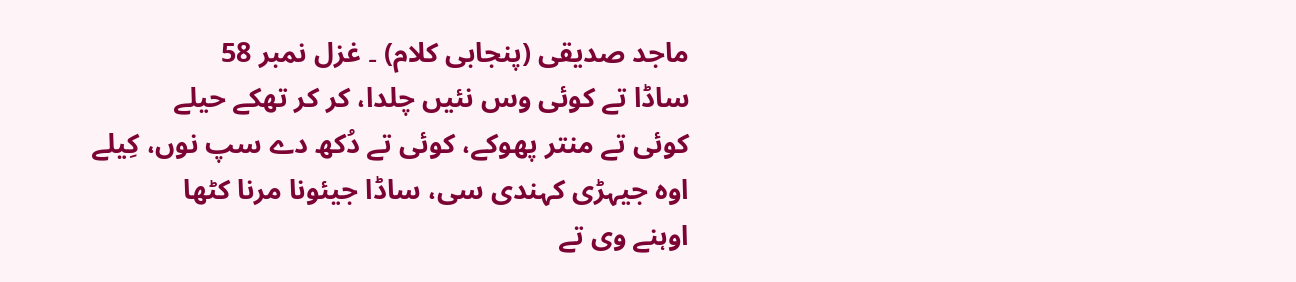ماجد صدیقی (پنجابی کلام) ۔ غزل نمبر 58
ساڈا تے کوئی وس نئیں چلدا، کر کر تھکے حیلے
کوئی تے منتر پھوکے، کوئی تے دُکھ دے سپ نوں، کِیلے
اوہ جیہڑی کہندی سی، ساڈا جیئونا مرنا کٹھا
اوہنے وی تے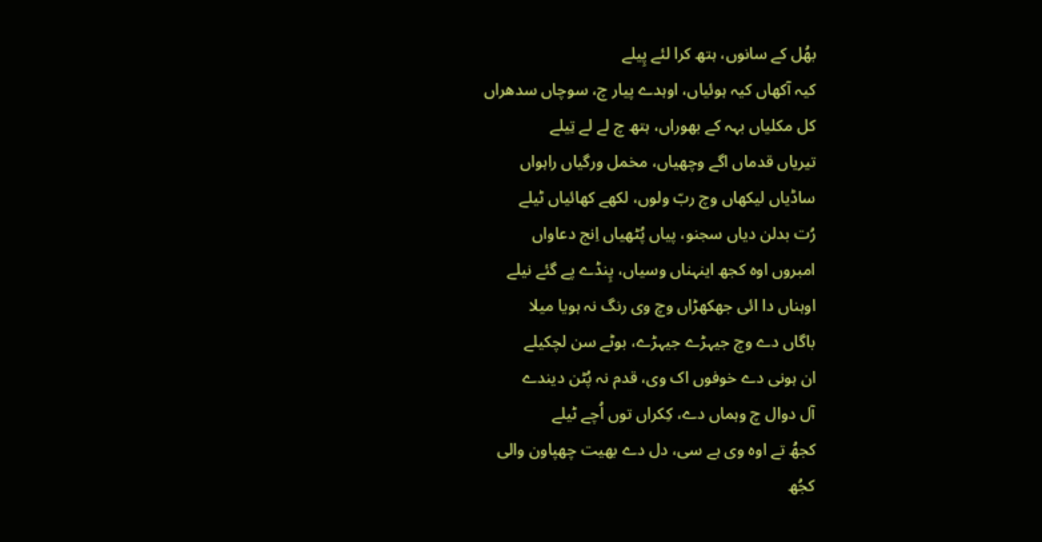بھُل کے سانوں، ہتھ کرا لئے پِیلے
کیہ آکھاں کیہ ہوئیاں، اوہدے پیار چ، سوچاں سدھراں
کل مکلیاں بہہ کے بھوراں، ہتھ چ لے لے تِیلے
تیریاں قدماں اگے وچھیاں، مخمل ورگیاں راہواں
ساڈیاں لیکھاں وچ ربّ ولوں، لکھے کھائیاں ٹیلے
رُت بدلن دیاں سجنو، پیاں پُٹھیاں اِنج دعاواں
امبروں اوہ کجھ اینہناں وسیاں، پِنڈے پے گئے نیلے
اوہناں دا ائی جھکھڑاں وچ وی رنگ نہ ہویا میلا
باگاں دے وچ جیہڑے جیہڑے، بوٹے سن لچکیلے
ان ہونی دے خوفوں اک وی، قدم نہ پُٹن دیندے
آل دوال چ وہماں دے، کِکراں توں اُچے ٹیلے
کجھُ تے اوہ وی ہے سی، دل دے بھیت چھپاون والی
کجُھ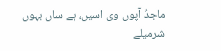ماجدُ آپوں وی اسیں، ہے ساں بہوں شرمیلے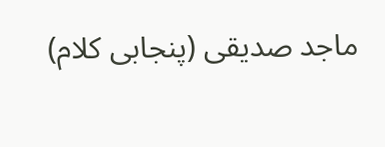ماجد صدیقی (پنجابی کلام)